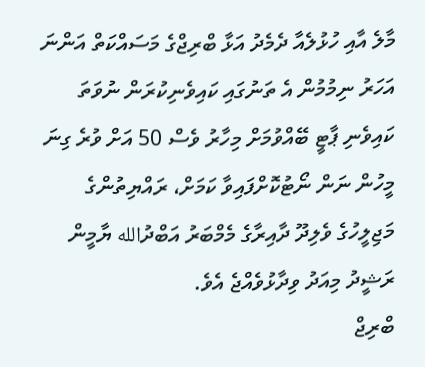މާލެ އާއި ހުޅުލެއާ ދެމެދު އަޅާ ބްރިޖްގެ މަސައްކަތް އަންނަ އަހަރު ނިމުމުން އެ ތަނުގައި ކައިވެނިކުރަން ނުވަތަ ކައިވެނި ޕާޓީ ބޭއްވުމަށް މިހާރު ވެސް 50 އަށް ވުރެ ގިނަ މީހުން ނަން ނޯޓުކޮށްފައިވާ ކަމަށް، ރައްޔިތުންގެ މަޖިލީހުގެ ވެލިދޫ ދާއިރާގެ މެމްބަރު އަބްދުالله ޔާމީން ރަޝީދު މިއަދު ވިދާޅުވެއްޖެ އެވެ.
ބްރިޖް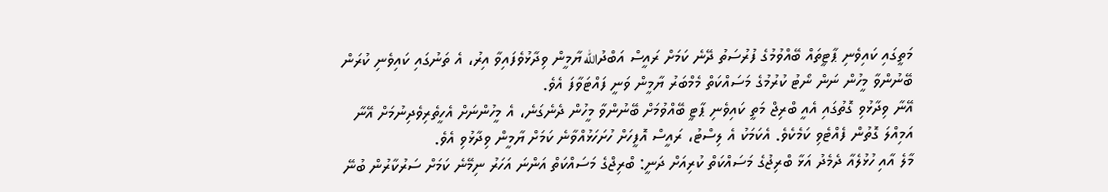މަތީގައި ކައިވެނި ޕާޓީތައް ބޭއްވުމުގެ ފުރުސަތު ދޭނެ ކަމަށް ރައީސް އަބްދުالله ޔާމީން ވިދާޅުވެފައިވާ އިރު، އެ ތަނުގައި ކައިވެނި ކުރަން ބޭނުންވާ މީހުން ނަން ނޯޓު ކުރުމުގެ މަސައްކަތް މެމްބަރު ޔާމީން ވަނީ ފައްޓަވާފަ އެވެ.
އޭނާ ވިދާޅުވި ގޮތުގައި އެއީ ބްރިޖް މަތީ ކައިވެނި ޕާޓީ ބޭއްވުމަށް ބޭނުންވާ މީހުން ދެނެގަނެ، އެ މީހުންނަށް އެހީތެރިވެދިނުމަށް އޭނާ އަމިއްލަ ގޮތުން ފެއްޓެވި ކަމެކެވެ. އެކަމަކު އެ ލިސްޓު، ރައީސް އޮފީހަށް ހުށަހަޅުއްވާނެ ކަމަށް ޔާމީން ވިދާޅުވި އެވެ.
މާލެ އާއި ހުޅުލެއާ ދެމެދު އަޅާ ބްރިޖުގެ މަސައްކަތް ކުރިއަށް ދަނީ: ބްރިޖްގެ މަސައްކަތް އަންނަ އަހަރު ނިމޭނެ ކަމަށް ސަރުކާރުން ބުނޭ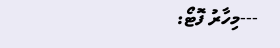---މިހާރު ފޮޓޯ: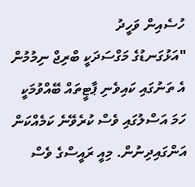ހުސެއިން ވަހީދު
"އަޅުގަނޑުގެ މަގްސަދަކީ ބްރިޖް ނިމުމުން އެ ތަނުގައި ކައިވެނި ޕާޓީތައް ބޭއްވުމަކީ ހަމަ އަސްލުގައި ވެސް ކުރެވޭނެ ކަމެއްކަން އަންގައިދިނުން. މިއީ ރައީސްގެ ވެސް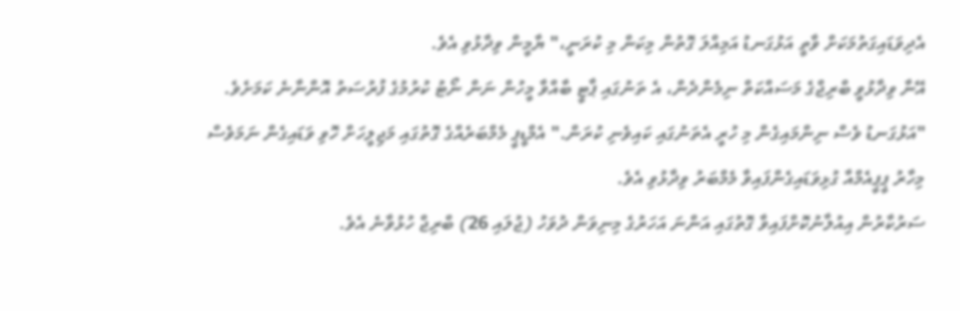އެދިވަޑައިގަތުމަކަށް ވާތީ އަޅުގަނޑު އަމިއްލަ ގޮތުން މިކަން މި ކުރަނީ،" ޔާމީން ވިދާޅުވި އެވެ.
އޭނާ ވިދާޅުވީ ބްރިޖްގެ މަސައްކަތް ނިމެންދެން، އެ ތަނުގައި ޕާޓީ ބާއްވާ މީހުން ނަން ނޯޓު ކުރުމުގެ ފުރުސަތު އޮންނާނެ ކަމަށެވެ.
"އަޅުގަނޑު ވެސް ނިންމައިގެން މި ހުރީ އެތަނުގައި ކައިވެނި ކުރަން." އެމްޑީޕީ މެމްބަރެއްގެ ގޮތުގައި މަޖިލީހަށް ހޮވި ވަޑައިގެން ނަމަވެސް މިހާރު ޕީޕީއެމްއާ ގުޅިވަޑައިގެންފައިވާ މެމްބަރު ވިދާޅުވި އެވެ.
ސަރުކާރުން އިއުލާނުކޮށްފައިވާ ގޮތުގައި އަންނަ އަހަރުގެ މިނިވަން ދުވަހު (ޖުލައި 26) ބްރިޖް ހުޅުވާނެ އެވެ.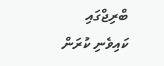ބްރިޖްގައި ކައިވެނި ކުރަން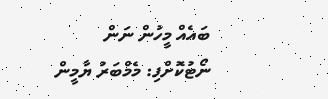ބައެއް މީހުން ނަން ނޯޓުކޮށްފި: މެމްބަރު ޔާމީން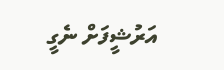އަރުޝީފަށް ނެގީ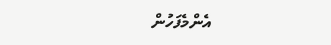އެންމެފަހުން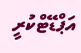އަޕްޑޭޓްކުރީ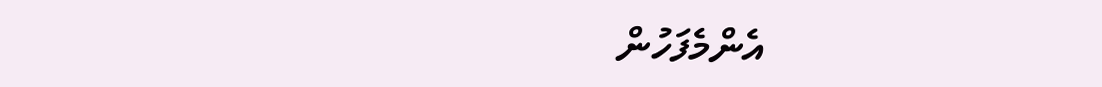އެންމެފަހުން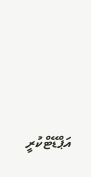އަޕްޑޭޓްކުރީ